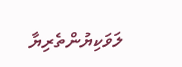ލަވަކިޔުންތެރިޔާ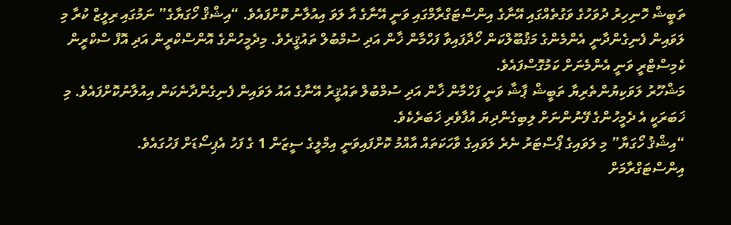ތަބީޝް ހޮނިހިރު ދުވަހުގެ ވަގުތެއްގައި އޭނާގެ އިންސްޓަގްރާމްގައި ވަނީ އޭނާގެ އާ ލަވަ އިއުލާނު ކޮށްފައެވެ. “އިޝްޤް ހޯގަޔާގެ” ނަމުގައި ރިލީޒް ކުރާ މި ލަވައިން ފެނިގެންދާނީ އެންމެންގެ މަޤުބޫލްކަން ހޯދާފައިވާ ފަހްމާން ޚާން އަދި ސުމްބުލް ތައުޤީރެވެ. މިދެމީހުންގެ އޮންސްކްރީން އަދި އޮފް ސްކްރީން ކެމިސްޓްރީ ވަނީ އެންމެނަށް ކަމުގޮސްފައެވެ.
މަޝްހޫރު ލަވަކިޔުންތެރިޔާ ތަބީޝް ޕާޝާ ވަނީ ފަހްމާން ޚާން އަދި ސުމްބުލް ތައުޤީރު އޭނާގެ އައު ލަވައިން ފެނިގެންދާނެކަން އިއުލާނުކޮށްފައެވެ. މި ޚަބަރަކީ އެ ދެމީހުންގެ ފޭނުންނަށް ލިބިގެންދިޔަ އުފާވެރި ޚަބަރެކެވެ.
“އިޝްޤު ހޯގަޔާ” މި ލަވައިގެ ޕޯސްޓަރު ނެރެ ލަވައިގެ ވާހަކަތައް އާއްމު ކޮށްފައިވަނީ އިމްލީގެ ސީޒަން 1 ގެ ފަހު އެޕިސޯޑަށް ފަހުގައެވެ.
އިންސްޓަގްރާމަށް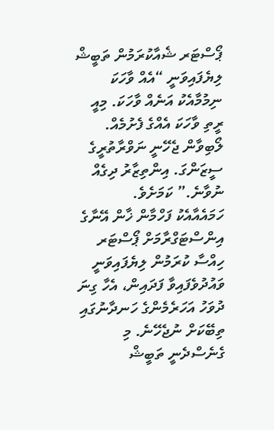ޕޯސްޓަރ ޝެއާކުރަމުން ތަބީޝް ލިޔެފައިވަނީ “އެއް ވާހަކަ ނިމުމާއެކު އަނެއް ވާހަކަ. މިއީ ރީތި ވާހަކަ އެއްގެ ފެށުމެއް. ލޯބިވާން ޖެހޭނީ ނަވްރާތުރީގެ ސީޒަންގަ. އިންތިޒާރު ދިގެއް ނުވާނެ.” ކަމަށެވެ.
ހަމައެއާއެކު ފަހްމާން ޚާން އޭނާގެ އިންސްޓަގްރާމަށް ޕޯސްޓަރ ހިއްސާ ކުރަމުން ލިޔެފައިވަނީ ވައުދުވެފައިވާ ފަދައިން، އެހާ ގިނަ ދުވަހު އަހަރެމެންގެ ހަނދާނުގައި ތިބޭކަށް ނުޖެހޭނެ. މި ގެނެސްދެނީ ތަބީޝް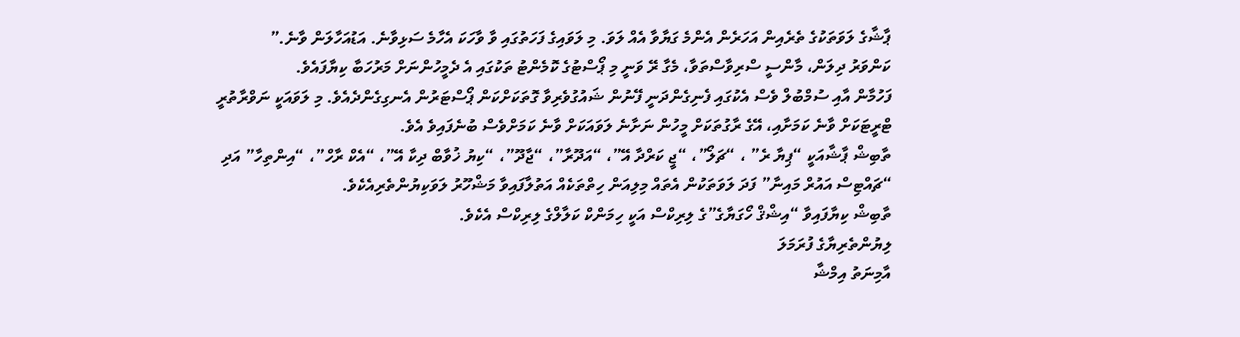ޕާޝާގެ ލަވަތަކުގެ ތެރެއިން އަހަރެން އެންމެ ގަޔާވާ އެއް ލަވަ. މި ލަވައިގެ ފަހަތުގައި ވާ ވާހަކަ އެހާމެ ސަޅިވާނެ. އަޑުއަހާލަން ވާނެ.”
ކަންވަރު ދިލަން، މާންސީ ސްރިވާސްތަވާ، މެގާ ރޭ ވަނީ މި ޕޯސްޓުގެ ކޮމެންޓު ތަކުގައި އެ ދެމީހުންނަށް މަރުހަބާ ކިޔާފައެވެ.
ފަހުމާން އާއި ސުމްބުލް ވެސް އެކުގައި ފެނިގެންދަނީ ފޭނުން ޝައުގުވެރިވާ ގޮތަކަށްކަން ޕޯސްޓަރުން އެނގިގެންދެއެވެ. މި ލަވައަކީ ނަވްރާތުރީ ޓްރީޓަކަށް ވާނެ ކަމަށާއި، އޭގެ ރާގުތަކަށް މީހުން ނަށާނެ ލަވައަކަށް ވާނެ ކަމަށްވެސް ބުނެފައިވެ އެވެ.
ތާބިޝް ޕާޝާއަކީ “ޕިޔާ ރެ” ، “ޗަލޯ”، “ޖީ ކަރްދާ އޭ”، “އަދޫރާ”، “ޖާދޫ”، “ކިޔު ޚުވާބް ދިކާ އޭ”، “އެކް ރާހް”، “އިންތިހާ” އަދި “ޗައްޓިސް އައުރް މައިނާ” ފަދަ ލަވަތަކުން އެތައް މިލިއަން ހިތްތަކެއް އަތުލާފައިވާ މަޝްހޫރު ލަވަކިޔުންތެރިއެކެވެ.
ތާބިޝް ކިޔާފައިވާ “އިޝްޤް ހޯގަޔާގެ”ގެ ލިރިކްސް އަކީ ހިމަންކް ކަލާލްގެ ލިރިކްސް އެކެވެ.
ލިޔުންތެރިޔާގެ ފުރަމަލަ
އާމިނަތު އިމްޝާ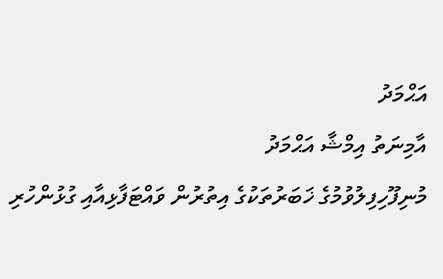އަޙްމަދު
އާމިނަތު އިމްޝާ އަޙްމަދު
މުނިފޫހިފިލުވުމުގެ ޚަބަރުތަކުގެ އިތުރުން ވައްޓަފާޅިއާއި ގުޅުންހުރި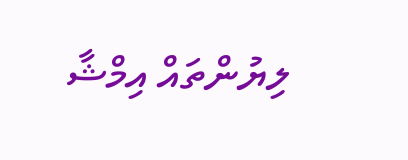ލިޔުންތައް އިމްޝާ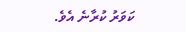ކަވަރު ކުރާނެ އެވެ.